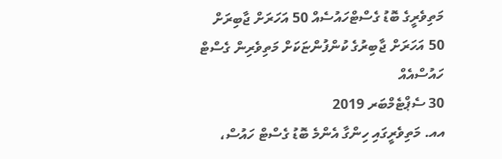މަތިވެރީގެ ބޮޑު ގެސްޓްހައުސެއް 50 އަހަރަށް ޖާބިރަށް
50 އަހަރަށް ޖާބިރުގެ ކުންފުންޏަކަށް މަތިވެރިން ގެސްޓް ހައުސްއެއް
30 ސެޕްޓެމްބަރ 2019
އއ. މަތިވެރީގައި ހިންގާ އެންމެ ބޮޑު ގެސްޓް ހައުސް،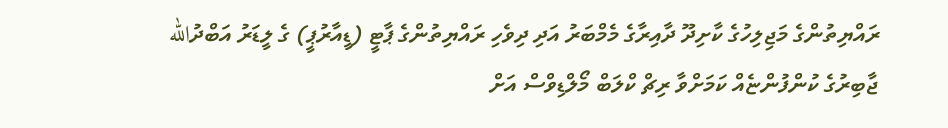ރައްޔިތުންގެ މަޖިލިހުގެ ކާށިދޫ ދާއިރާގެ މެމްބަރު އަދި ދިވެހި ރައްޔިތުންގެ ޕާޓީ (ޑީއާރުޕީ) ގެ ލީޑަރު އަބްދުالله ޖާބިރުގެ ކުންފުންޏެއް ކަމަށްވާ ރިޗް ކްލަބް މޯލްޑިވްސް އަށް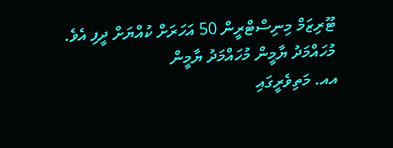ޓޫރިޒަމް މިނިސްޓްރީން 50 އަހަރަށް ކުއްޔަށް ދީފި އެވެ.
މުހައްމަދު ޔާމީން މުހައްމަދު ޔާމީން
އއ. މަތިވެރީގައި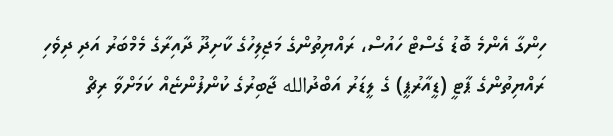ހިންގާ އެންމެ ބޮޑު ގެސްޓް ހައުސް، ރައްޔިތުންގެ މަޖިލިހުގެ ކާށިދޫ ދާއިރާގެ މެމްބަރު އަދި ދިވެހި ރައްޔިތުންގެ ޕާޓީ (ޑީއާރުޕީ) ގެ ލީޑަރު އަބްދުالله ޖާބިރުގެ ކުންފުންޏެއް ކަމަށްވާ ރިޗް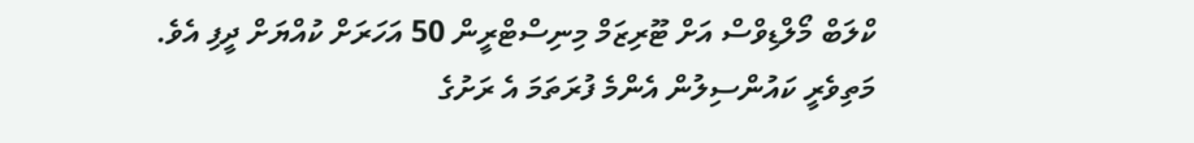ކްލަބް މޯލްޑިވްސް އަށް ޓޫރިޒަމް މިނިސްޓްރީން 50 އަހަރަށް ކުއްޔަށް ދީފި އެވެ.
މަތިވެރީ ކައުންސިލުން އެންމެ ފުރަތަމަ އެ ރަށުގެ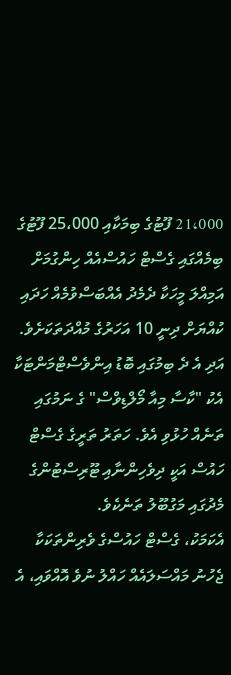21،000 ފޫޓުގެ ބިމަކާއި 25،000 ފޫޓުގެ ބިމެއްގައި ގެސްޓް ހައުސްއެއް ހިންގުމަށް އަމިއްލަ މީހަކާ ދެމެދު އެއްބަސްވުމެއް ހަދައި ކުއްޔަށް ދިނީ 10 އަހަރުގެ މުއްދަތަކަށެވެ. އަދި އެ ދެ ބިމުގައި ބޮޑު އިންވެސްޓްމަންޓަކާ އެކު "ކާސާ މިއާ މޯލްޑިވްސް" ގެ ނަމުގައި ތަނެއް ހުޅުވި އެވެ. ހަތަރު ތަރީގެ ގެސްޓް ހައުސް އަކީ ދިވެހިންނާއި ޓޫރިސްޓުންގެ މެދުގައި މަގުބޫލު ތަނެކެވެ.
އެކަމަކު، ގެސްޓް ހައުސްގެ ވެރިންތަކަކާ ޖެހުނު މައްސަލައެއް ހައްލު ނުވެ އޮއްވައި، އެ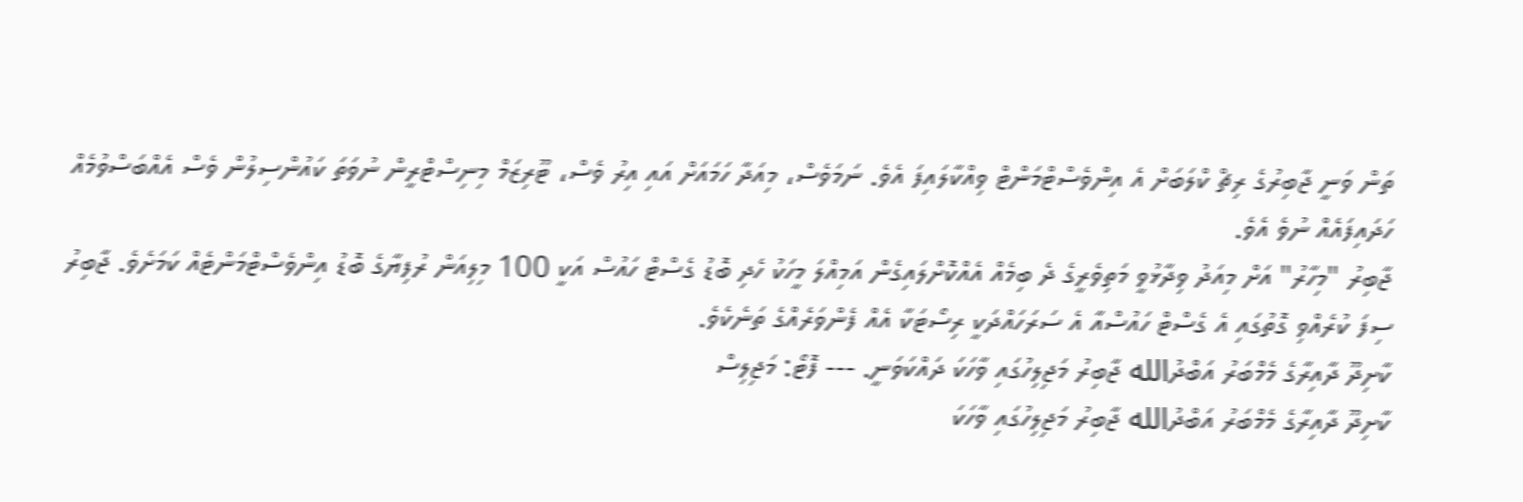ތަން ވަނީ ޖާބިރުގެ ރިޗް ކްލަބަށް އެ އިންވެސްޓްމަންޓް ވިއްކާލައިފަ އެވެ. ނަމަވެސް، މިއަދާ ހަމައަށް އައި އިރު ވެސް، ޓޫރިޒަމް މިނިސްޓްރީން ނުވަތަ ކައުންސިލުން ވެސް އެއްބަސްވުމެއް ހަދައިފައެއް ނުވެ އެވެ.
ޖާބިރު "މިހާރު" އަށް މިއަދު ވިދާޅުވީ މަތިވެރީގެ ދެ ބިމެއް އެއްކޮށްލައިގެން އަމިއްލަ މީހަކު ހެދި ބޮޑު ގެސްޓް ހައުސް އަކީ 100 މިލިއަން ރުފިޔާގެ ބޮޑު އިންވެސްޓްމަންޓެއް ކަމަށެވެ. ޖާބިރު ސިފަ ކުރެއްވި ގޮތުގައި އެ ގެސްޓް ހައުސްއާ އެ ސަރަހައްދަކީ ރިސޯޓަކާ އެއް ފެންވަރެއްގެ ތަނެކެވެ.
ކާށިދޫ ދާއިރާގެ މެމްބަރު އަބްދުالله ޖާބިރު މަޖިލިހުގައި ވާހަކަ ދައްކަވަނީ. --- ފޮޓޯ: މަޖިލިސް
ކާށިދޫ ދާއިރާގެ މެމްބަރު އަބްދުالله ޖާބިރު މަޖިލިހުގައި ވާހަކަ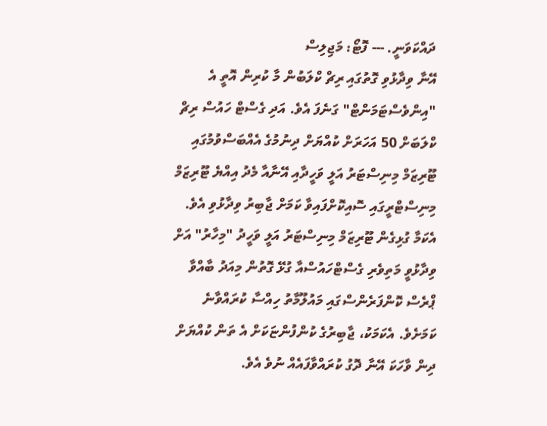ދައްކަވަނީ. --- ފޮޓޯ: މަޖިލިސް
އޭނާ ވިދާޅުވި ގޮތުގައި ރިޗް ކްލަބުން މާ ކުރިން އޮތީ އެ "އިންވެސްޓަމަންޓް" ގަނެފަ އެވެ. އަދި ގެސްޓް ހައުސް ރިޗް ކްލަބަށް 50 އަހަރަށް ކުއްޔަށް ދިނުމުގެ އެއްބަސްވުމުގައި ޓޫރިޒަމް މިނިސްޓަރު އަލީ ވަހީދާއި އޭނާއާ މެދު އިއްޔެ ޓޫރިޒަމް މިނިސްޓްރީގައި ސޮއިކޮށްފައިވާ ކަމަށް ޖާބިރު ވިދާޅުވި އެވެ.
އެކަމާ ގުޅިގެން ޓޫރިޒަމް މިނިސްޓަރު އަލީ ވަހީދު "މިހާރު" އަށް ވިދާޅުވީ މަތިވެރި ގެސްޓްހައުސްއާ ގުޅޭ ގޮތުން މިއަދު ބާއްވާ ޕްރެސް ކޮންފަރެންސްގައި މައުލޫމާތު ހިއްސާ ކުރައްވާނެ ކަމަށެވެ. އެކަމަކު، ޖާބިރުގެ ކުންފުންޏަކަށް އެ ތަން ކުއްޔަށް ދިން ވާހަކަ އޭނާ ދޮގު ކުރައްވާފައެއް ނުވެ އެވެ.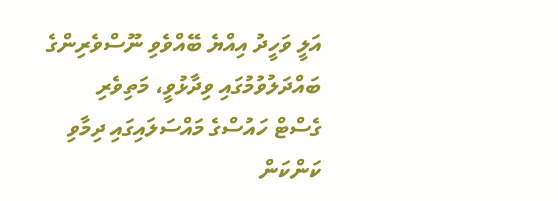އަލީ ވަހީދު އިއްޔެ ބޭއްވެވި ނޫސްވެރިންގެ ބައްދަލުވުމުގައި ވިދާޅުވީ، މަތިވެރި ގެސްޓް ހައުސްގެ މައްސަލައިގައި ދިމާވި ކަންކަން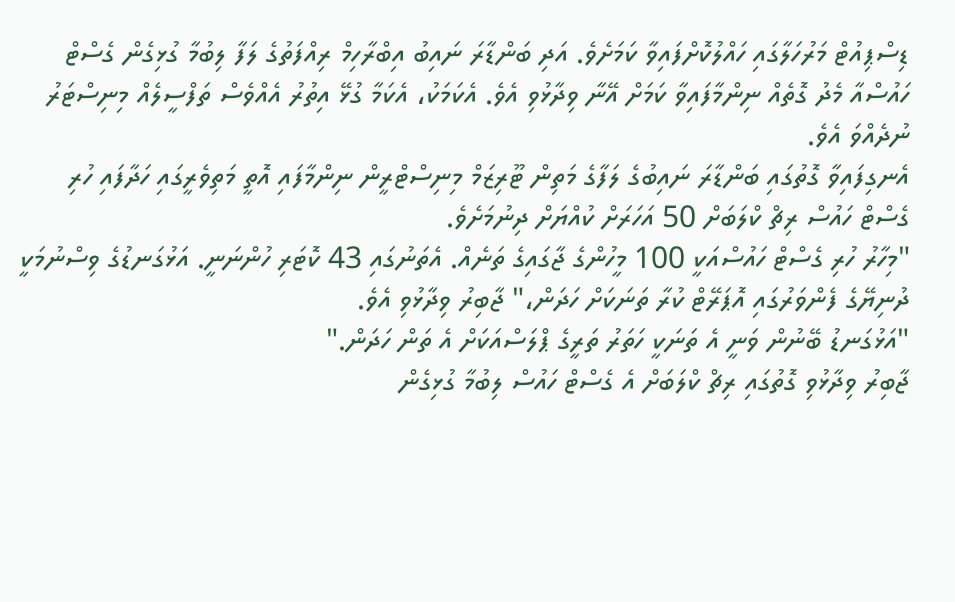ޑިސްޕިއުޓް މަރުހަލާގައި ހައްލުކޮށްފައިވާ ކަމަށެވެ. އަދި ބަންޑާރަ ނައިބު އިބްރާހިމް ރިއްފަތުގެ ލަފާ ލިބުމާ ގުޅިގެން ގެސްޓް ހައުސްއާ މެދު ގޮތެއް ނިންމާފައިވާ ކަމަށް އޭނާ ވިދާޅުވި އެވެ. އެކަމަކު، އެކަމާ ގުޅޭ އިތުރު އެއްވެސް ތަފްސީލެއް މިނިސްޓަރު ނުދެއްވަ އެވެ.
އެނގިފައިވާ ގޮތުގައި ބަންޑާރަ ނައިބުގެ ލަފާގެ މަތިން ޓޫރިޒަމް މިނިސްޓްރީން ނިންމާފައި އޮތީ މަތިވެރީގައި ހަދާފައި ހުރި ގެސްޓް ހައުސް ރިޗް ކްލަބަށް 50 އަހަރަށް ކުއްޔަށް ދިނުމަށެވެ.
"މިހާރު ހުރި ގެސްޓް ހައުސްއަކީ 100 މީހުންގެ ޖާގައިގެ ތަނެއް. އެތަނުގައި 43 ކޮޓަރި ހުންނަނީ. އަޅުގަނޑުގެ ވިސްނުމަކީ ދުނިޔޭގެ ފެންވަރުގައި އޮޕަރޭޓް ކުރާ ތަނަކަށް ހަދަން،" ޖާބިރު ވިދާޅުވި އެވެ.
"އަޅުގަނޑު ބޭނުން ވަނީ އެ ތަނަކީ ހަތަރު ތަރީގެ ޕްލަސްއަކަށް އެ ތަން ހަދަން."
ޖާބިރު ވިދާޅުވި ގޮތުގައި ރިޗް ކްލަބަށް އެ ގެސްޓް ހައުސް ލިބުމާ ގުޅިގެން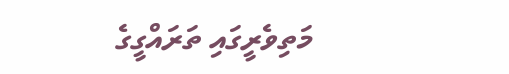މަތިވެރީގައި ތަރައްގީގެ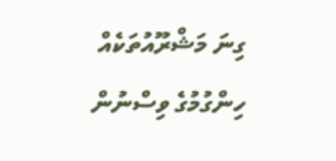ގިނަ މަޝްރޫއުތަކެއް ހިންގުމުގެ ވިސްނުން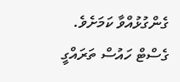ގެންގުޅުއްވާ ކަމަށެވެ. ގެސްޓް ހައުސް ތަރައްގީ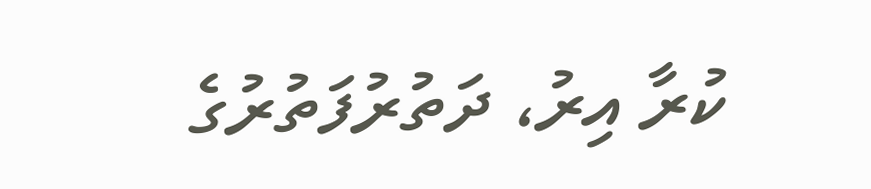ކުރާ އިރު، ދަތުރުފަތުރުގެ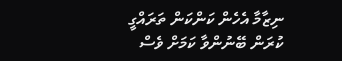ނިޒާމާ އެހެން ކަންކަން ތަރައްގީ ކުރަން ބޭނުންވާ ކަމަށް ވެސް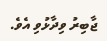ޖާބިރު ވިދާޅުވި އެވެ.